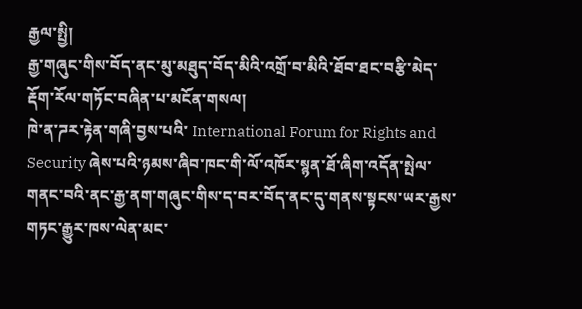རྒྱལ་སྤྱི།
རྒྱ་གཞུང་གིས་བོད་ནང་མུ་མཐུད་བོད་མིའི་འགྲོ་བ་མིའི་ཐོབ་ཐང་བརྩི་མེད་རྡོག་རོལ་གཏོང་བཞིན་པ་མངོན་གསལ།
ཁེ་ན་ཌར་རྟེན་གཞི་བྱས་པའི་ International Forum for Rights and Security ཞེས་པའི་ཉམས་ཞིབ་ཁང་གི་ལོ་འཁོར་སྙན་ཐོ་ཞིག་འདོན་སྤེལ་གནང་བའི་ནང་རྒྱ་ནག་གཞུང་གིས་ད་བར་བོད་ནང་དུ་གནས་སྟངས་ཡར་རྒྱས་གཏང་རྒྱུར་ཁས་ལེན་མང་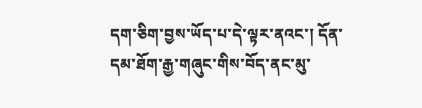དག་ཅིག་བྱས་ཡོད་པ་དེ་ལྟར་ནའང་། དོན་དམ་ཐོག་རྒྱ་གཞུང་གིས་བོད་ནང་མུ་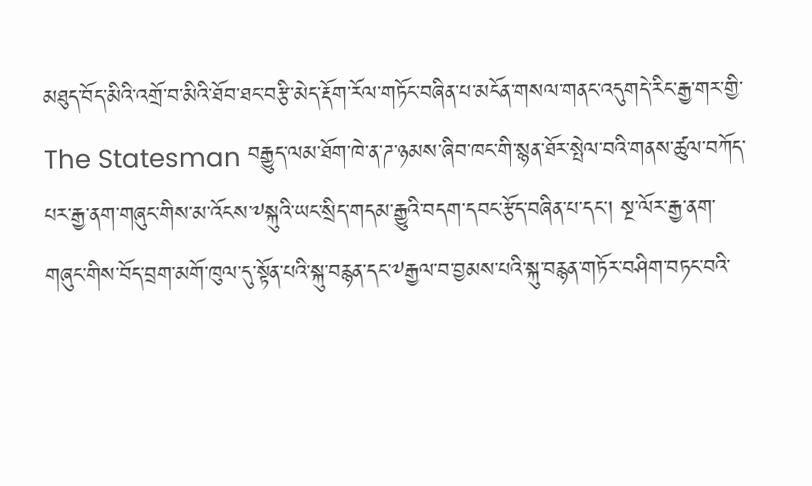མཐུད་བོད་མིའི་འགྲོ་བ་མིའི་ཐོབ་ཐང་བརྩི་མེད་རྡོག་རོལ་གཏོང་བཞིན་པ་མངོན་གསལ་གནང་འདུགདེ་རིང་རྒྱ་གར་གྱི་ The Statesman བརྒྱུད་ལམ་ཐོག་ཁེ་ན་ཌ་ཉམས་ཞིབ་ཁང་གི་སྙན་ཐོར་སྤེལ་བའི་གནས་ཚུལ་བཀོད་པར་རྒྱ་ནག་གཞུང་གིས་མ་འོངས་༸སྐུའི་ཡང་སྲིད་གདམ་རྒྱུའི་བདག་དབང་རྩོད་བཞིན་པ་དང་། སྔ་ལོར་རྒྱ་ནག་གཞུང་གིས་བོད་བྲག་མགོ་ཁུལ་དུ་སྟོན་པའི་སྐུ་བརྙན་དང་༸རྒྱལ་བ་བྱམས་པའི་སྐུ་བརྙན་གཏོར་བཤིག་བཏང་བའི་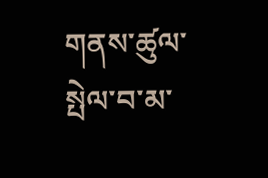གནས་ཚུལ་སྤེལ་བ་མ་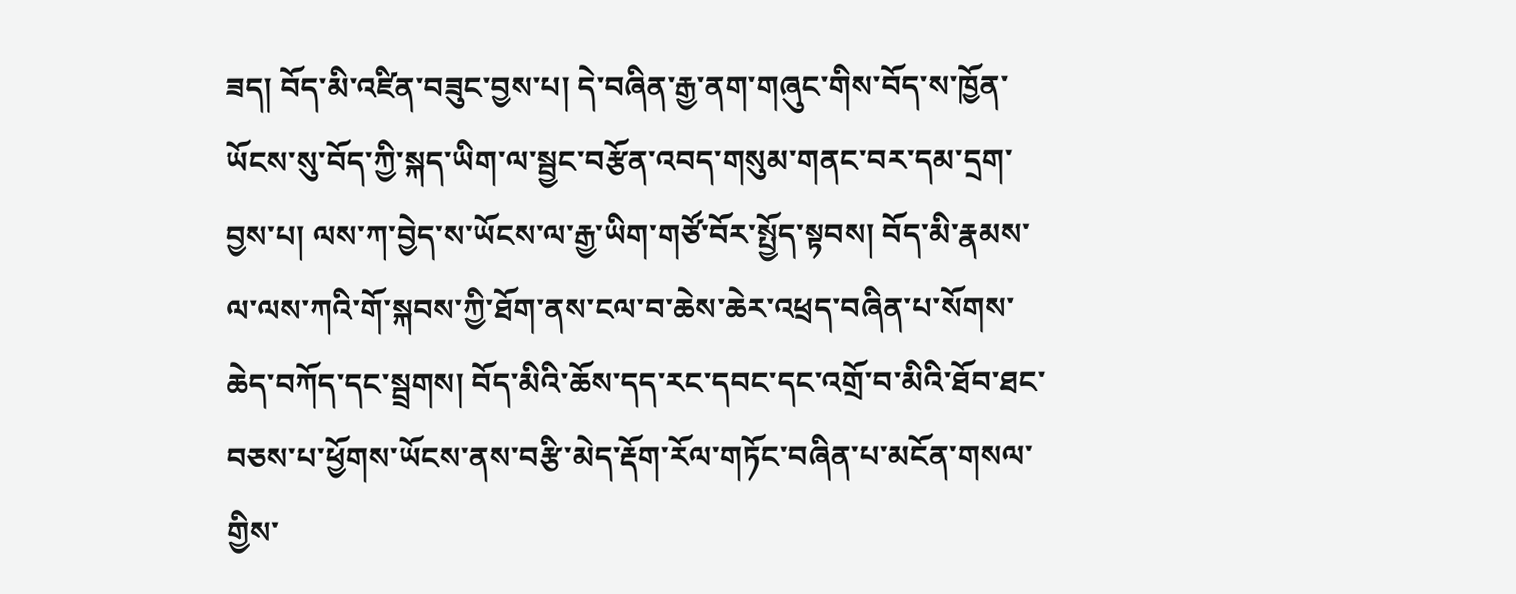ཟད། བོད་མི་འཛིན་བཟུང་བྱས་པ། དེ་བཞིན་རྒྱ་ནག་གཞུང་གིས་བོད་ས་ཁྱོན་ཡོངས་སུ་བོད་ཀྱི་སྐད་ཡིག་ལ་སྦྱང་བརྩོན་འབད་གསུམ་གནང་བར་དམ་དྲག་བྱས་པ། ལས་ཀ་བྱེད་ས་ཡོངས་ལ་རྒྱ་ཡིག་གཙོ་བོར་སྤྱོད་སྟབས། བོད་མི་རྣམས་ལ་ལས་ཀའི་གོ་སྐབས་ཀྱི་ཐོག་ནས་ངལ་བ་ཆེས་ཆེར་འཕྲད་བཞིན་པ་སོགས་ཆེད་བཀོད་དང་སྦྲགས། བོད་མིའི་ཆོས་དད་རང་དབང་དང་འགྲོ་བ་མིའི་ཐོབ་ཐང་བཅས་པ་ཕྱོགས་ཡོངས་ནས་བརྩི་མེད་རྡོག་རོལ་གཏོང་བཞིན་པ་མངོན་གསལ་གྱིས་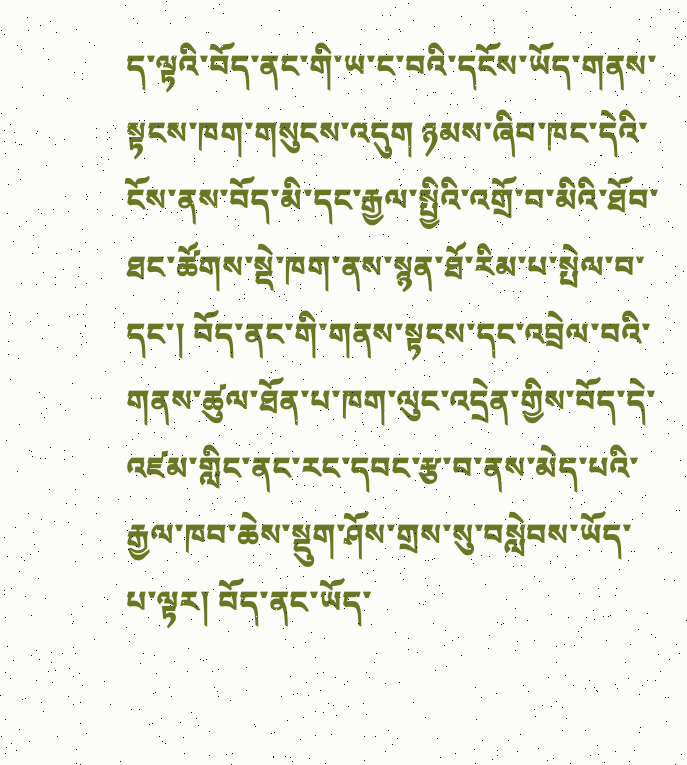ད་ལྟའི་བོད་ནང་གི་ཡ་ང་བའི་དངོས་ཡོད་གནས་སྟངས་ཁག་གསུངས་འདུག ཉམས་ཞིབ་ཁང་དེའི་ངོས་ནས་བོད་མི་དང་རྒྱལ་སྤྱིའི་འགྲོ་བ་མིའི་ཐོབ་ཐང་ཚོགས་སྡེ་ཁག་ནས་སྙན་ཐོ་རིམ་པ་སྤེལ་བ་དང་། བོད་ནང་གི་གནས་སྟངས་དང་འབྲེལ་བའི་གནས་ཚུལ་ཐོན་པ་ཁག་ལུང་འདྲེན་གྱིས་བོད་དེ་འཛམ་གླིང་ནང་རང་དབང་རྩ་བ་ནས་མེད་པའི་རྒྱལ་ཁབ་ཆེས་སྡུག་ཤོས་གྲས་སུ་བསླེབས་ཡོད་པ་ལྟར། བོད་ནང་ཡོད་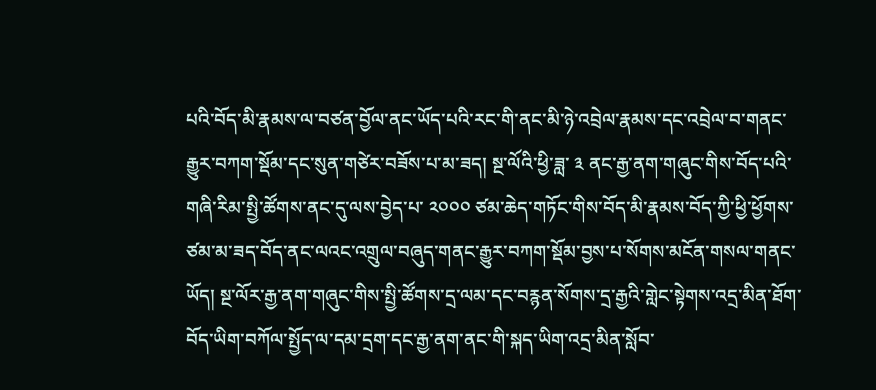པའི་བོད་མི་རྣམས་ལ་བཙན་བྱོལ་ནང་ཡོད་པའི་རང་གི་ནང་མི་ཉེ་འབྲེལ་རྣམས་དང་འབྲེལ་བ་གནང་རྒྱུར་བཀག་སྡོམ་དང་སུན་གཙེར་བཟོས་པ་མ་ཟད། སྔ་ལོའི་ཕྱི་ཟླ་ ༣ ནང་རྒྱ་ནག་གཞུང་གིས་བོད་པའི་གཞི་རིམ་སྤྱི་ཚོགས་ནང་དུ་ལས་བྱེད་པ་ ༢༠༠༠ ཙམ་ཆེད་གཏོང་གིས་བོད་མི་རྣམས་བོད་ཀྱི་ཕྱི་ཕྱོགས་ཙམ་མ་ཟད་བོད་ནང་ལའང་འགྲུལ་བཞུད་གནང་རྒྱུར་བཀག་སྡོམ་བྱས་པ་སོགས་མངོན་གསལ་གནང་ཡོད། སྔ་ལོར་རྒྱ་ནག་གཞུང་གིས་སྤྱི་ཚོགས་དྲ་ལམ་དང་བརྙན་སོགས་དྲ་རྒྱའི་གླེང་སྟེགས་འདྲ་མིན་ཐོག་བོད་ཡིག་བཀོལ་སྤྱོད་ལ་དམ་དྲག་དང་རྒྱ་ནག་ནང་གི་སྐད་ཡིག་འདྲ་མིན་སློབ་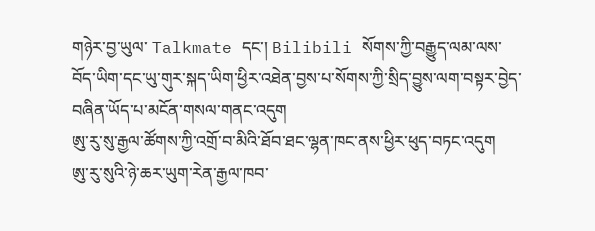གཉེར་བྱ་ཡུལ་ Talkmate དང་། Bilibili སོགས་ཀྱི་བརྒྱུད་ལམ་ལས་བོད་ཡིག་དང་ཡུ་གུར་སྐད་ཡིག་ཕྱིར་འཐེན་བྱས་པ་སོགས་ཀྱི་སྲིད་བྱུས་ལག་བསྟར་བྱེད་བཞིན་ཡོད་པ་མངོན་གསལ་གནང་འདུག
ཨུ་རུ་སུ་རྒྱལ་ཚོགས་ཀྱི་འགྲོ་བ་མིའི་ཐོབ་ཐང་ལྷན་ཁང་ནས་ཕྱིར་ཕུད་བཏང་འདུག
ཨུ་རུ་སུའི་ཉེ་ཆར་ཡུག་རེན་རྒྱལ་ཁབ་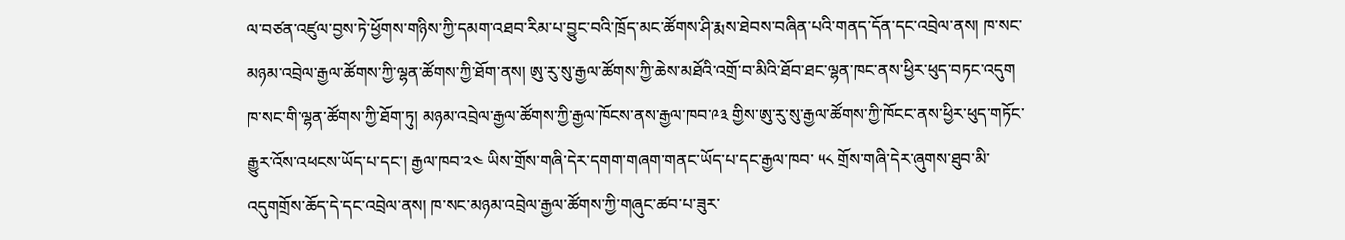ལ་བཙན་འཛུལ་བྱས་ཏེ་ཕྱོགས་གཉིས་ཀྱི་དམག་འཐབ་རིམ་པ་བྱུང་བའི་ཁྲོད་མང་ཚོགས་ཤི་རྨས་ཐེབས་བཞིན་པའི་གནད་དོན་དང་འབྲེལ་ནས། ཁ་སང་མཉམ་འབྲེལ་རྒྱལ་ཚོགས་ཀྱི་ལྷན་ཚོགས་ཀྱི་ཐོག་ནས། ཨུ་རུ་སུ་རྒྱལ་ཚོགས་ཀྱི་ཆེས་མཐོའི་འགྲོ་བ་མིའི་ཐོབ་ཐང་ལྷན་ཁང་ནས་ཕྱིར་ཕུད་བཏང་འདུག ཁ་སང་གི་ལྷན་ཚོགས་ཀྱི་ཐོག་ཏུ། མཉམ་འབྲེལ་རྒྱལ་ཚོགས་ཀྱི་རྒྱལ་ཁོངས་ནས་རྒྱལ་ཁབ་༩༣ གྱིས་ཨུ་རུ་སུ་རྒྱལ་ཚོགས་ཀྱི་ཁོངང་ནས་ཕྱིར་ཕུད་གཏོང་རྒྱུར་འོས་འཕངས་ཡོད་པ་དང་། རྒྱལ་ཁབ་༢༤ ཡིས་གྲོས་གཞི་དེར་དགག་གཞག་གནང་ཡོད་པ་དང་རྒྱལ་ཁབ་ ༥༨ གྲོས་གཞི་དེར་ཞུགས་ཐུབ་མི་འདུགགྲོས་ཆོད་དེ་དང་འབྲེལ་ནས། ཁ་སང་མཉམ་འབྲེལ་རྒྱལ་ཚོགས་ཀྱི་གཞུང་ཚབ་པ་ཟུར་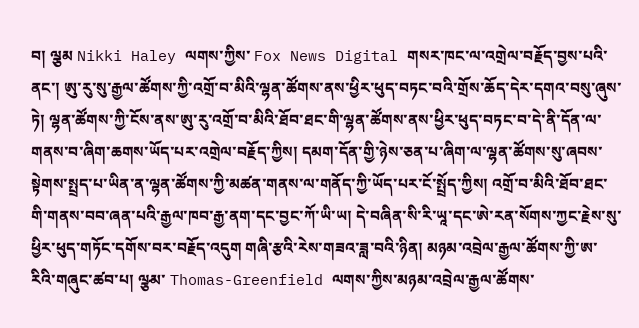བ། ལྕམ Nikki Haley ལགས་ཀྱིས་ Fox News Digital གསར་ཁང་ལ་འགྲེལ་བརྗོད་བྱས་པའི་ནང་། ཨུ་རུ་སུ་རྒྱལ་ཚོགས་ཀྱི་འགྲོ་བ་མིའི་ལྷན་ཚོགས་ནས་ཕྱིར་ཕུད་བཏང་བའི་གྲོས་ཆོད་དེར་དགའ་བསུ་ཞུས་ཏེ། ལྷན་ཚོགས་ཀྱི་ངོས་ནས་ཨུ་རུ་འགྲོ་བ་མིའི་ཐོབ་ཐང་གི་ལྷན་ཚོགས་ནས་ཕྱིར་ཕུད་བཏང་བ་དེ་ནི་དོན་ལ་གནས་བ་ཞིག་ཆགས་ཡོད་པར་འགྲེལ་བརྗོད་ཀྱིས། དམག་དོན་གྱི་ཉེས་ཅན་པ་ཞིག་ལ་ལྷན་ཚོགས་སུ་ཞབས་སྟེགས་སྤྲད་པ་ཡིན་ན་ལྷན་ཚོགས་ཀྱི་མཚན་གནས་ལ་གནོད་ཀྱི་ཡོད་པར་ངོ་སྤྲོད་ཀྱིས། འགྲོ་བ་མིའི་ཐོབ་ཐང་གི་གནས་བབ་ཞན་པའི་རྒྱལ་ཁབ་རྒྱ་ནག་དང་བྱང་ཀོ་ཡི་ཡ། དེ་བཞིན་སི་རི་ཡཱ་དང་ཨེ་རན་སོགས་ཀྱང་རྗེས་སུ་ཕྱིར་ཕུད་གཏོང་དགོས་བར་བརྗོད་འདུག གཞི་རྩའི་རེས་གཟའ་ཟླ་བའི་ཉིན། མཉམ་འབྲེལ་རྒྱལ་ཚོགས་ཀྱི་ཨ་རིའི་གཞུང་ཚབ་པ། ལྩམ་ Thomas-Greenfield ལགས་ཀྱིས་མཉམ་འབྲེལ་རྒྱལ་ཚོགས་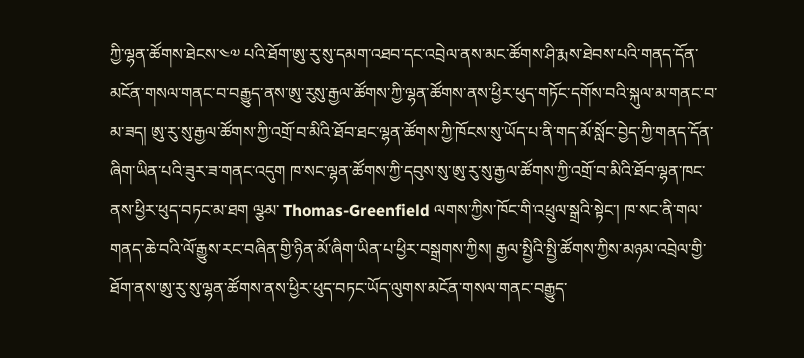ཀྱི་ལྷན་ཚོགས་ཐེངས་༤༧ པའི་ཐོག་ཨུ་རུ་སུ་དམག་འཐབ་དང་འབྲེལ་ནས་མང་ཚོགས་ཤི་རྨས་ཐེབས་པའི་གནད་དོན་མངོན་གསལ་གནང་བ་བརྒྱུད་ནས་ཨུ་རུསུ་རྒྱལ་ཚོགས་ཀྱི་ལྷན་ཚོགས་ནས་ཕྱིར་ཕུད་གཏོང་དགོས་བའི་སྐུལ་མ་གནང་བ་མ་ཟད། ཨུ་རུ་སུ་རྒྱལ་ཚོགས་ཀྱི་འགྲོ་བ་མིའི་ཐོབ་ཐང་ལྷན་ཚོགས་ཀྱི་ཁོངས་སུ་ཡོད་པ་ནི་གད་མོ་སློང་བྱེད་ཀྱི་གནད་དོན་ཞིག་ཡིན་པའི་ཟུར་ཟ་གནང་འདུག ཁ་སང་ལྷན་ཚོགས་ཀྱི་དབུས་སུ་ཨུ་རུ་སུ་རྒྱལ་ཚོགས་ཀྱི་འགྲོ་བ་མིའི་ཐོབ་ལྷན་ཁང་ནས་ཕྱིར་ཕུད་བཏང་མ་ཐག ལྩམ་ Thomas-Greenfield ལགས་ཀྱིས་ཁོང་གི་འཕྲུལ་སྒྲའི་སྟེང་། ཁ་སང་ནི་གལ་གནད་ཆེ་བའི་ལོ་རྒྱུས་རང་བཞིན་གྱི་ཉིན་མོ་ཞིག་ཡིན་པ་ཕྱིར་བསྒྲགས་ཀྱིས། རྒྱལ་སྤྱིའི་སྤྱི་ཚོགས་ཀྱིས་མཉམ་འབྲེལ་གྱི་ཐོག་ནས་ཨུ་རུ་སུ་ལྷན་ཚོགས་ནས་ཕྱིར་ཕུད་བཏང་ཡོད་ལུགས་མངོན་གསལ་གནང་བརྒྱུད་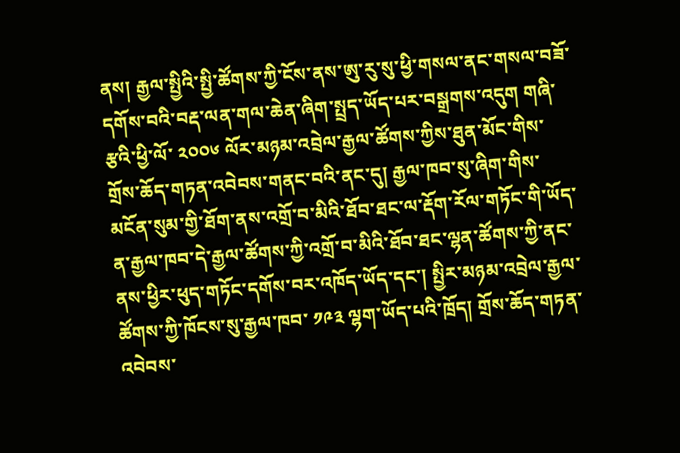ནས། རྒྱལ་སྤྱིའི་སྤྱི་ཚོགས་ཀྱི་ངོས་ནས་ཨུ་རུ་སུ་ཕྱི་གསལ་ནང་གསལ་བཟོ་དགོས་བའི་བརྡ་ལན་གལ་ཆེན་ཞིག་སྤྲད་ཡོད་པར་བསྒྲགས་འདུག གཞི་རྩའི་ཕྱི་ལོ་ ༢༠༠༦ ལོར་མཉམ་འབྲེལ་རྒྱལ་ཚོགས་ཀྱིས་ཐུན་མོང་གིས་གྲོས་ཆོད་གཏན་འབེབས་གནང་བའི་ནང་དུ། རྒྱལ་ཁབ་སུ་ཞིག་གིས་མངོན་སུམ་གྱི་ཐོག་ནས་འགྲོ་བ་མིའི་ཐོབ་ཐང་ལ་རྡོག་རོལ་གཏོང་གི་ཡོད་ན་རྒྱལ་ཁབ་དེ་རྒྱལ་ཚོགས་ཀྱི་འགྲོ་བ་མིའི་ཐོབ་ཐང་ལྷན་ཚོགས་ཀྱི་ནང་ནས་ཕྱིར་ཕུད་གཏོང་དགོས་བར་འཁོད་ཡོད་དང་། སྤྱིར་མཉམ་འབྲེལ་རྒྱལ་ཚོགས་ཀྱི་ཁོངས་སུ་རྒྱལ་ཁབ་ ༡༩༣ ལྷག་ཡོད་པའི་ཁྲོད། གྲོས་ཆོད་གཏན་འབེབས་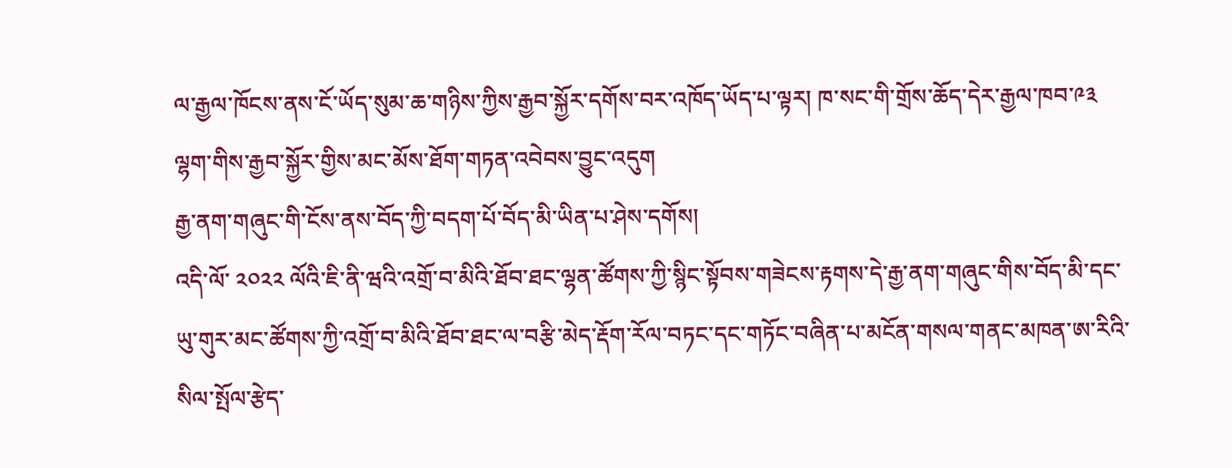ལ་རྒྱལ་ཁོངས་ནས་ངོ་ཡོད་སུམ་ཆ་གཉིས་ཀྱིས་རྒྱབ་སྐྱོར་དགོས་བར་འཁོད་ཡོད་པ་ལྟར། ཁ་སང་གི་གྲོས་ཆོད་དེར་རྒྱལ་ཁབ་༩༣ ལྷག་གིས་རྒྱབ་སྐྱོར་གྱིས་མང་མོས་ཐོག་གཏན་འབེབས་བྱུང་འདུག
རྒྱ་ནག་གཞུང་གི་ངོས་ནས་བོད་ཀྱི་བདག་པོ་བོད་མི་ཡིན་པ་ཤེས་དགོས།
འདི་ལོ་ ༢༠༢༢ ལོའི་ཇི་ནི་ཝའི་འགྲོ་བ་མིའི་ཐོབ་ཐང་ལྷན་ཚོགས་ཀྱི་སྙིང་སྟོབས་གཟེངས་རྟགས་དེ་རྒྱ་ནག་གཞུང་གིས་བོད་མི་དང་ཡུ་གུར་མང་ཚོགས་ཀྱི་འགྲོ་བ་མིའི་ཐོབ་ཐང་ལ་བརྩི་མེད་རྡོག་རོལ་བཏང་དང་གཏོང་བཞིན་པ་མངོན་གསལ་གནང་མཁན་ཨ་རིའི་སིལ་སྤོལ་རྩེད་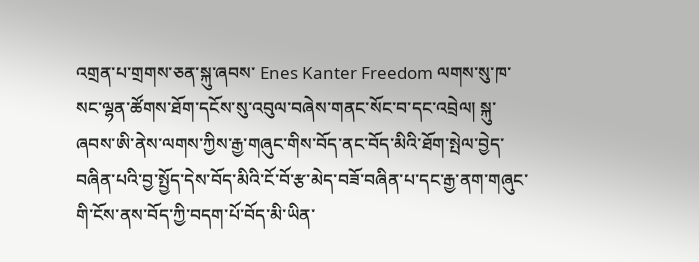འགྲན་པ་གྲགས་ཅན་སྐུ་ཞབས་ Enes Kanter Freedom ལགས་སུ་ཁ་སང་ལྷན་ཚོགས་ཐོག་དངོས་སུ་འབུལ་བཞེས་གནང་སོང་བ་དང་འབྲེལ། སྐུ་ཞབས་ཨི་ནེས་ལགས་ཀྱིས་རྒྱ་གཞུང་གིས་བོད་ནང་བོད་མིའི་ཐོག་སྤེལ་བྱེད་བཞིན་པའི་བྱ་སྤྱོད་དེས་བོད་མིའི་ངོ་བོ་རྩ་མེད་བཟོ་བཞིན་པ་དང་རྒྱ་ནག་གཞུང་གི་ངོས་ནས་བོད་ཀྱི་བདག་པོ་བོད་མི་ཡིན་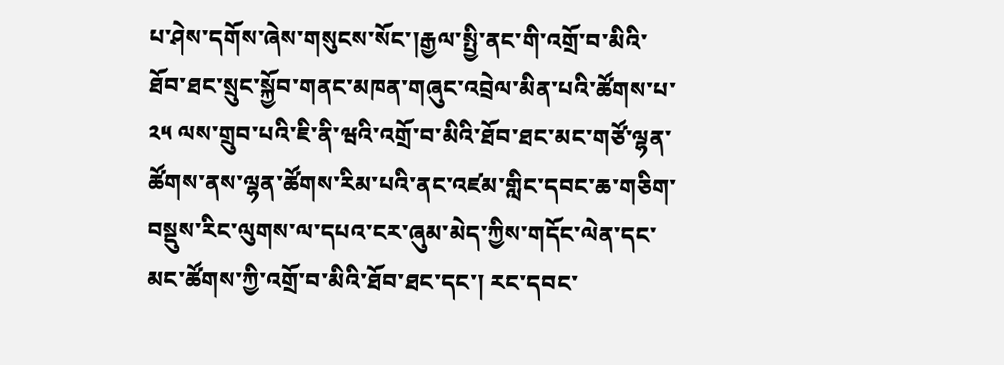པ་ཤེས་དགོས་ཞེས་གསུངས་སོང་།རྒྱལ་སྤྱི་ནང་གི་འགྲོ་བ་མིའི་ཐོབ་ཐང་སྲུང་སྐྱོབ་གནང་མཁན་གཞུང་འབྲེལ་མིན་པའི་ཚོགས་པ་ ༢༥ ལས་གྲུབ་པའི་ཇི་ནི་ཝའི་འགྲོ་བ་མིའི་ཐོབ་ཐང་མང་གཙོ་ལྷན་ཚོགས་ནས་ལྷན་ཚོགས་རིམ་པའི་ནང་འཛམ་གླིང་དབང་ཆ་གཅིག་བསྡུས་རིང་ལུགས་ལ་དཔའ་ངར་ཞུམ་མེད་ཀྱིས་གདོང་ལེན་དང་མང་ཚོགས་ཀྱི་འགྲོ་བ་མིའི་ཐོབ་ཐང་དང་། རང་དབང་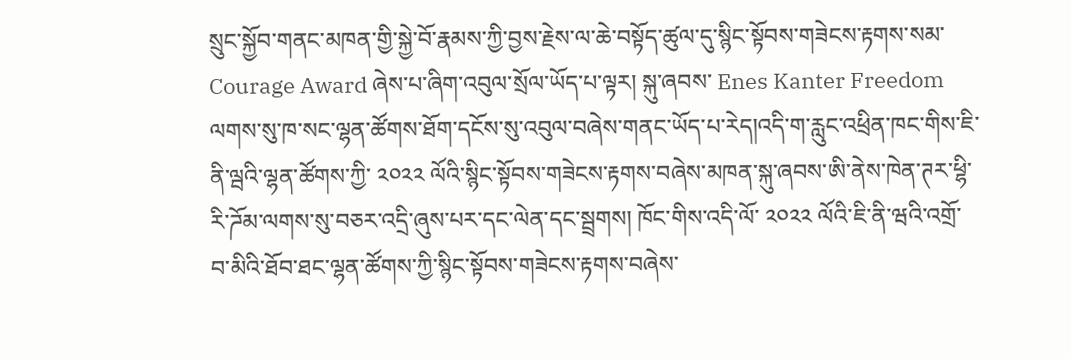སྲུང་སྐྱོབ་གནང་མཁན་གྱི་སྐྱེ་བོ་རྣམས་ཀྱི་བྱས་རྗེས་ལ་ཆེ་བསྟོད་ཚུལ་དུ་སྙིང་སྟོབས་གཟེངས་རྟགས་སམ་ Courage Award ཞེས་པ་ཞིག་འབུལ་སྲོལ་ཡོད་པ་ལྟར། སྐུ་ཞབས་ Enes Kanter Freedom ལགས་སུ་ཁ་སང་ལྷན་ཚོགས་ཐོག་དངོས་སུ་འབུལ་བཞེས་གནང་ཡོད་པ་རེད།འདི་ག་རླུང་འཕྲིན་ཁང་གིས་ཇི་ནི་ལྦའི་ལྷན་ཚོགས་ཀྱི་ ༢༠༢༢ ལོའི་སྙིང་སྟོབས་གཟེངས་རྟགས་བཞེས་མཁན་སྐུ་ཞབས་ཨི་ནེས་ཁེན་ཊར་ཕྷི་རི་ཌོམ་ལགས་སུ་བཅར་འདྲི་ཞུས་པར་དང་ལེན་དང་སྦྲགས། ཁོང་གིས་འདི་ལོ་ ༢༠༢༢ ལོའི་ཇི་ནི་ཝའི་འགྲོ་བ་མིའི་ཐོབ་ཐང་ལྷན་ཚོགས་ཀྱི་སྙིང་སྟོབས་གཟེངས་རྟགས་བཞེས་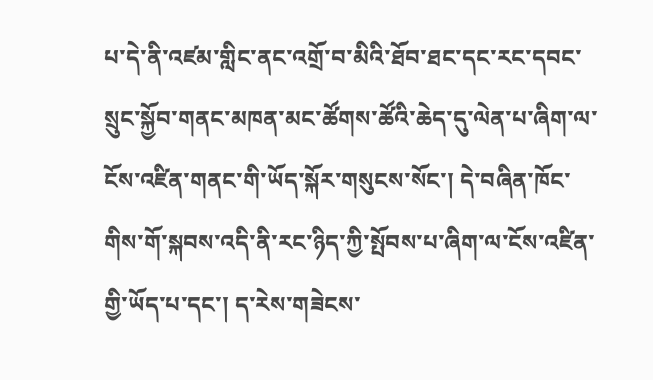པ་དེ་ནི་འཛམ་གླིང་ནང་འགྲོ་བ་མིའི་ཐོབ་ཐང་དང་རང་དབང་སྲུང་སྐྱོབ་གནང་མཁན་མང་ཚོགས་ཚོའི་ཆེད་དུ་ལེན་པ་ཞིག་ལ་ངོས་འཛིན་གནང་གི་ཡོད་སྐོར་གསུངས་སོང་། དེ་བཞིན་ཁོང་གིས་གོ་སྐབས་འདི་ནི་རང་ཉིད་ཀྱི་སྤོབས་པ་ཞིག་ལ་ངོས་འཛིན་གྱི་ཡོད་པ་དང་། ད་རེས་གཟེངས་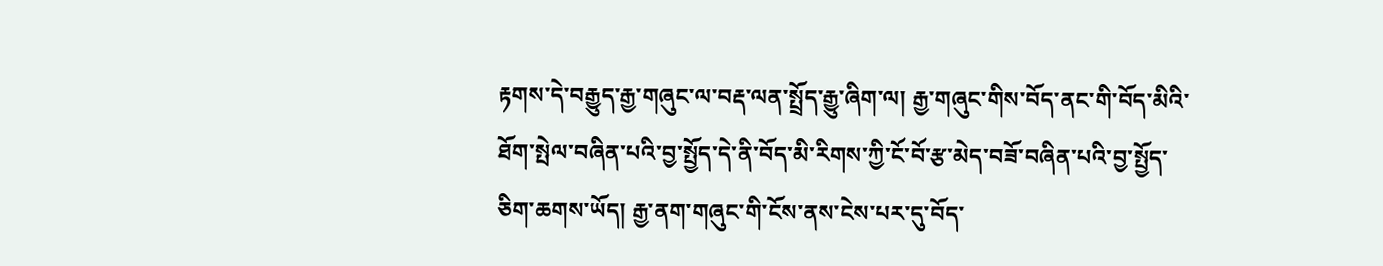རྟགས་དེ་བརྒྱུད་རྒྱ་གཞུང་ལ་བརྡ་ལན་སྤྲོད་རྒྱུ་ཞིག་ལ། རྒྱ་གཞུང་གིས་བོད་ནང་གི་བོད་མིའི་ཐོག་སྤེལ་བཞིན་པའི་བྱ་སྤྱོད་དེ་ནི་བོད་མི་རིགས་ཀྱི་ངོ་བོ་རྩ་མེད་བཟོ་བཞིན་པའི་བྱ་སྤྱོད་ཅིག་ཆགས་ཡོད། རྒྱ་ནག་གཞུང་གི་ངོས་ནས་ངེས་པར་དུ་བོད་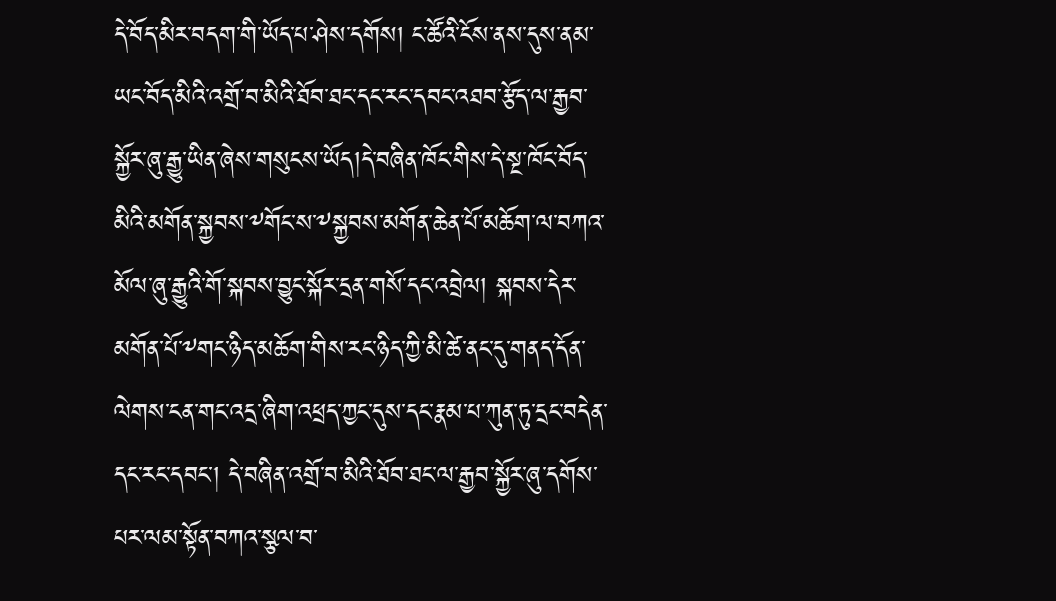དེ་བོད་མིར་བདག་གི་ཡོད་པ་ཤེས་དགོས། ང་ཚོའི་ངོས་ནས་དུས་ནམ་ཡང་བོད་མིའི་འགྲོ་བ་མིའི་ཐོབ་ཐང་དང་རང་དབང་འཐབ་རྩོད་ལ་རྒྱབ་སྐྱོར་ཞུ་རྒྱུ་ཡིན་ཞེས་གསུངས་ཡོད།དེ་བཞིན་ཁོང་གིས་དེ་སྔ་ཁོང་བོད་མིའི་མགོན་སྐྱབས་༸གོང་ས་༸སྐྱབས་མགོན་ཆེན་པོ་མཆོག་ལ་བཀའ་མོལ་ཞུ་རྒྱུའི་གོ་སྐབས་བྱུང་སྐོར་དྲན་གསོ་དང་འབྲེལ། སྐབས་དེར་མགོན་པོ་༸གང་ཉིད་མཆོག་གིས་རང་ཉིད་ཀྱི་མི་ཚེ་ནང་དུ་གནད་དོན་ལེགས་ངན་གང་འདྲ་ཞིག་འཕྲད་ཀྱང་དུས་དང་རྣམ་པ་ཀུན་ཏུ་དྲང་བདེན་དང་རང་དབང་། དེ་བཞིན་འགྲོ་བ་མིའི་ཐོབ་ཐང་ལ་རྒྱབ་སྐྱོར་ཞུ་དགོས་པར་ལམ་སྟོན་བཀའ་སྩལ་བ་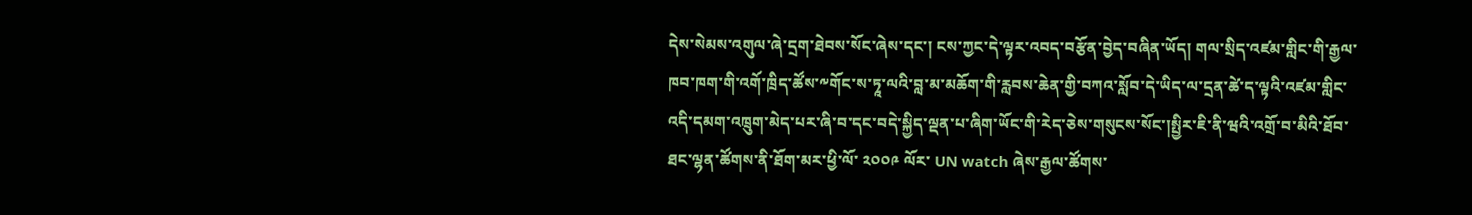དེས་སེམས་འགུལ་ཞེ་དྲག་ཐེབས་སོང་ཞེས་དང་། ངས་ཀྱང་དེ་ལྟར་འབད་བརྩོན་བྱེད་བཞིན་ཡོད། གལ་སྲིད་འཛམ་གླིང་གི་རྒྱལ་ཁབ་ཁག་གི་འགོ་ཁྲིད་ཚོས་༸གོང་ས་ཏཱ་ལའི་བླ་མ་མཆོག་གི་རླབས་ཆེན་གྱི་བཀའ་སློབ་དེ་ཡིད་ལ་དྲན་ཚེ་ད་ལྟའི་འཛམ་གླིང་འདི་དམག་འཁྲུག་མེད་པར་ཞི་བ་དང་བདེ་སྐྱིད་ལྡན་པ་ཞིག་ཡོང་གི་རེད་ཅེས་གསུངས་སོང་།སྤྱིར་ཇི་ནི་ཝའི་འགྲོ་བ་མིའི་ཐོབ་ཐང་ལྷན་ཚོགས་ནི་ཐོག་མར་ཕྱི་ལོ་ ༢༠༠༩ ལོར་ UN watch ཞེས་རྒྱལ་ཚོགས་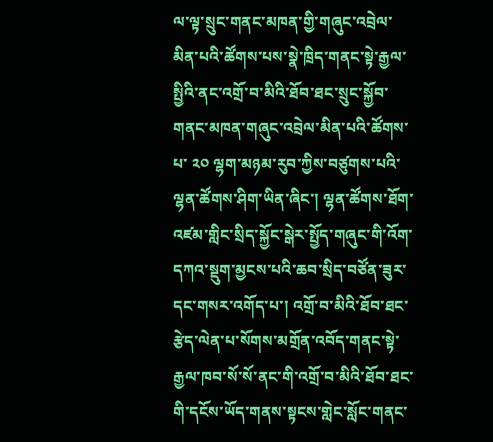ལ་ལྟ་སྲུང་གནང་མཁན་གྱི་གཞུང་འབྲེལ་མིན་པའི་ཚོགས་པས་སྣེ་ཁྲིད་གནང་སྟེ་རྒྱལ་སྤྱིའི་ནང་འགྲོ་བ་མིའི་ཐོབ་ཐང་སྲུང་སྐྱོབ་གནང་མཁན་གཞུང་འབྲེལ་མིན་པའི་ཚོགས་པ་ ༢༠ ལྷག་མཉམ་རུབ་ཀྱིས་བཙུགས་པའི་ལྷན་ཚོགས་ཤིག་ཡིན་ཞིང་། ལྷན་ཚོགས་ཐོག་འཛམ་གླིང་སྲིད་སྐྱོང་སྒེར་སྤྱོད་གཞུང་གི་འོག་དཀའ་སྡུག་མྱངས་པའི་ཆབ་སྲིད་བཙོན་ཟུར་དང་གསར་འགོད་པ་། འགྲོ་བ་མིའི་ཐོབ་ཐང་རྩེད་ལེན་པ་སོགས་མགྲོན་འབོད་གནང་སྟེ་རྒྱལ་ཁབ་སོ་སོ་ནང་གི་འགྲོ་བ་མིའི་ཐོབ་ཐང་གི་དངོས་ཡོད་གནས་སྟངས་གླེང་སློང་གནང་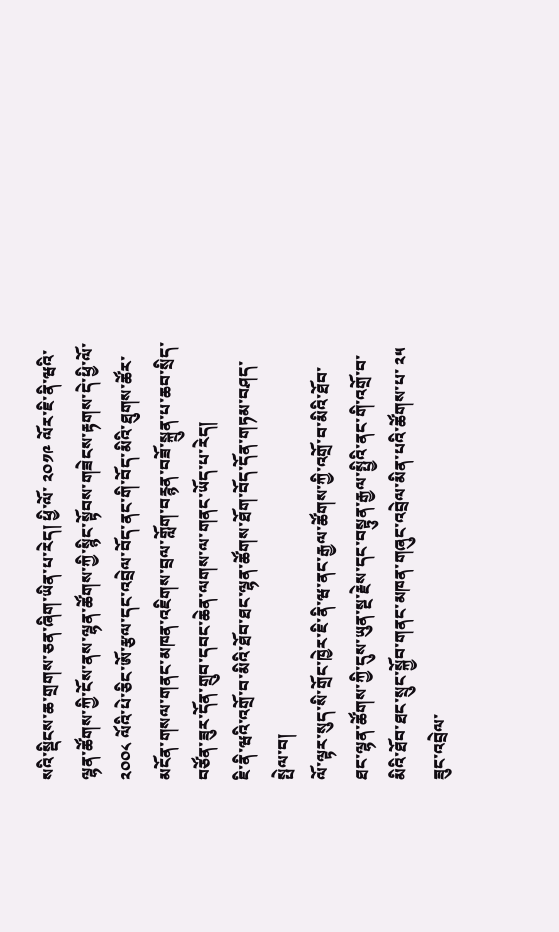སའི་སྡིངས་ཆ་གྲགས་ཅན་ཞིག་ཡིན་པ་རེད། ཕྱི་ལོ་ ༢༠༡༩ ལོར་ཇི་ནི་ཝའི་ལྷན་ཚོགས་ཀྱི་ངོས་ནས་ལྷན་ཚོགས་ཀྱི་སྙིང་སྟོབས་གཟེངས་རྟགས་དེ་ཕྱི་ལོ་ ༢༠༠༨ ལོའི་པེ་ཅིང་ཨོ་རྩལ་དང་འབྲེལ་བོད་ནང་གི་བོད་མིའི་ཐུགས་ཚོར་མངོན་གསལ་གནང་མཁན་འཇིགས་བྲལ་གློག་བརྙན་བཟོ་སྐྲུན་པ་ཆབ་སྲིད་བཙོན་ཟུར་དོན་གྲུབ་དབང་ཆེན་ལགས་ལ་གནང་ཡོད་པ་རེད།
ཇི་ནི་ཝའི་འགྲོ་བ་མིའི་ཐོབ་ཐང་ལྷན་ཚོགས་ཐོག་བོད་དོན་གཏམ་བཤད་སྤེལ་བ།
ལོ་ལྟར་སུད་སི་གྲོང་ཁྱེར་ཇི་ནི་ཝ་ནང་རྒྱལ་ཚོགས་ཀྱི་འགྲོ་བ་མིའི་ཐོབ་ཐང་ལྷན་ཚོགས་ཀྱི་དུས་ཡུན་སྔ་རྗེས་དང་བསྟུན་རྒྱལ་སྤྱིའི་ནང་གི་འགྲོ་བ་མིའི་ཐོབ་ཐང་སྲུང་སྐྱོབ་གནང་མཁན་གཞུང་འབྲེལ་མིན་པའི་ཚོགས་པ་ ༢༥ ཟུང་འབྲེལ་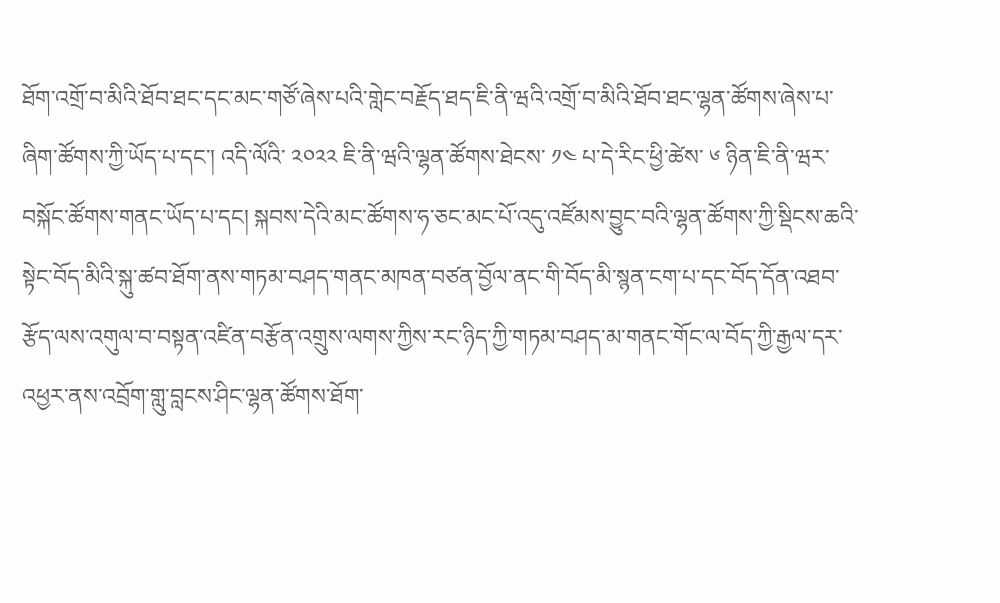ཐོག་འགྲོ་བ་མིའི་ཐོབ་ཐང་དང་མང་གཙོ་ཞེས་པའི་གླེང་བརྗོད་ཐད་ཇི་ནི་ཝའི་འགྲོ་བ་མིའི་ཐོབ་ཐང་ལྷན་ཚོགས་ཞེས་པ་ཞིག་ཚོགས་ཀྱི་ཡོད་པ་དང་། འདི་ལོའི་ ༢༠༢༢ ཇི་ནི་ཝའི་ལྷན་ཚོགས་ཐེངས་ ༡༤ པ་དེ་རིང་ཕྱི་ཚེས་ ༦ ཉིན་ཇི་ནི་ཝར་བསྐོང་ཚོགས་གནང་ཡོད་པ་དང། སྐབས་དེའི་མང་ཚོགས་ཧ་ཅང་མང་པོ་འདུ་འཛོམས་བྱུང་བའི་ལྷན་ཚོགས་ཀྱི་སྡིངས་ཆའི་སྟེང་བོད་མིའི་སྐུ་ཚབ་ཐོག་ནས་གཏམ་བཤད་གནང་མཁན་བཙན་བྱོལ་ནང་གི་བོད་མི་སྙན་ངག་པ་དང་བོད་དོན་འཐབ་རྩོད་ལས་འགུལ་བ་བསྟན་འཛིན་བརྩོན་འགྲུས་ལགས་ཀྱིས་རང་ཉིད་ཀྱི་གཏམ་བཤད་མ་གནང་གོང་ལ་བོད་ཀྱི་རྒྱལ་དར་འཕྱར་ནས་འབྲོག་གླུ་བླངས་ཤིང་ལྷན་ཚོགས་ཐོག་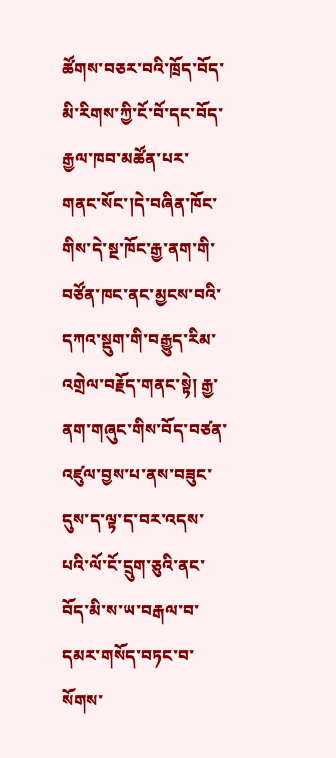ཚོགས་བཅར་བའི་ཁྲོད་བོད་མི་རིགས་ཀྱི་ངོ་བོ་དང་བོད་རྒྱལ་ཁབ་མཚོན་པར་གནང་སོང་།དེ་བཞིན་ཁོང་གིས་དེ་སྔ་ཁོང་རྒྱ་ནག་གི་བཙོན་ཁང་ནང་མྱངས་བའི་དཀའ་སྡུག་གི་བརྒྱུད་རིམ་འགྲེལ་བརྗོད་གནང་སྟེ། རྒྱ་ནག་གཞུང་གིས་བོད་བཙན་འཛུལ་བྱས་པ་ནས་བཟུང་དུས་ད་ལྟ་ད་བར་འདས་པའི་ལོ་ངོ་དྲུག་ཅུའི་ནང་བོད་མི་ས་ཡ་བརྒལ་བ་དམར་གསོད་བཏང་བ་སོགས་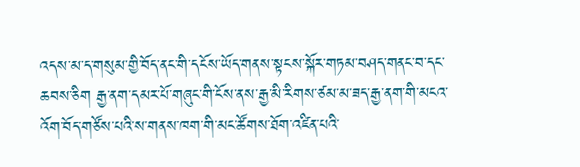འདས་མ་ད་གསུམ་གྱི་བོད་ནང་གི་དངོས་ཡོད་གནས་སྟངས་སྐོར་གཏམ་བཤད་གནང་བ་དང་ཆབས་ཅིག རྒྱ་ནག་དམར་པོ་གཞུང་གི་ངོས་ནས་རྒྱ་མི་རིགས་ཙམ་མ་ཟད་རྒྱ་ནག་གི་མངའ་འོག་བོད་གཙོས་པའི་ས་གནས་ཁག་གི་མང་ཚོགས་ཐོག་འཛིན་པའི་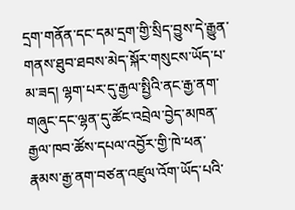དྲག་གནོན་དང་དམ་དྲག་གྱི་སྲིད་བྱུས་དེ་རྒྱུན་གནས་ཐུབ་ཐབས་མེད་སྐོར་གསུངས་ཡོད་པ་མ་ཟད། ལྷག་པར་དུ་རྒྱལ་སྤྱིའི་ནང་རྒྱ་ནག་གཞུང་དང་ལྷན་དུ་ཚོང་འབྲེལ་བྱེད་མཁན་རྒྱལ་ཁབ་ཚོས་དཔལ་འབྱོར་གྱི་ཁེ་ཕན་རྣམས་རྒྱ་ནག་བཙན་འཛུལ་འོག་ཡོད་པའི་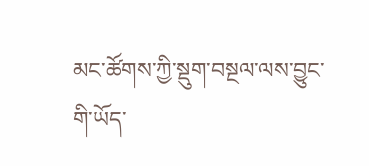མང་ཚོགས་ཀྱི་སྡུག་བསྔལ་ལས་བྱུང་གི་ཡོད་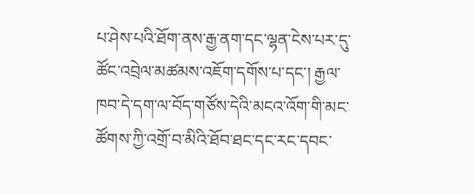པ་ཤེས་པའི་ཐོག་ནས་རྒྱ་ནག་དང་ལྷན་ངེས་པར་དུ་ཚོང་འབྲེལ་མཚམས་འཇོག་དགོས་པ་དང་། རྒྱལ་ཁབ་དེ་དག་ལ་བོད་གཙོས་དེའི་མངའ་འོག་གི་མང་ཚོགས་ཀྱི་འགྲོ་བ་མིའི་ཐོབ་ཐང་དང་རང་དབང་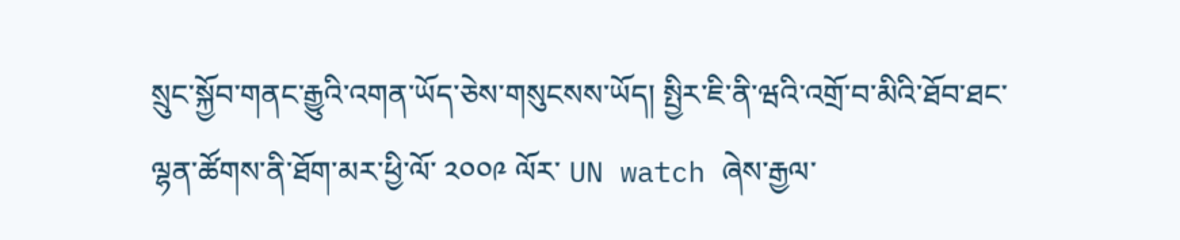སྲུང་སྐྱོབ་གནང་རྒྱུའི་འགན་ཡོད་ཅེས་གསུངསས་ཡོད། སྤྱིར་ཇི་ནི་ཝའི་འགྲོ་བ་མིའི་ཐོབ་ཐང་ལྷན་ཚོགས་ནི་ཐོག་མར་ཕྱི་ལོ་ ༢༠༠༩ ལོར་ UN watch ཞེས་རྒྱལ་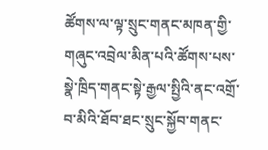ཚོགས་ལ་ལྟ་སྲུང་གནང་མཁན་གྱི་གཞུང་འབྲེལ་མིན་པའི་ཚོགས་པས་སྣེ་ཁྲིད་གནང་སྟེ་རྒྱལ་སྤྱིའི་ནང་འགྲོ་བ་མིའི་ཐོབ་ཐང་སྲུང་སྐྱོབ་གནང་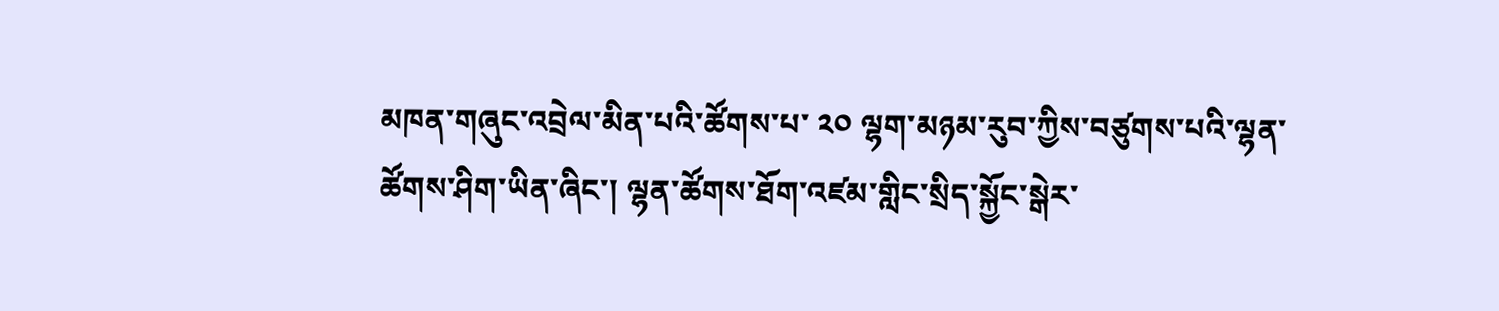མཁན་གཞུང་འབྲེལ་མིན་པའི་ཚོགས་པ་ ༢༠ ལྷག་མཉམ་རུབ་ཀྱིས་བཙུགས་པའི་ལྷན་ཚོགས་ཤིག་ཡིན་ཞིང་། ལྷན་ཚོགས་ཐོག་འཛམ་གླིང་སྲིད་སྐྱོང་སྒེར་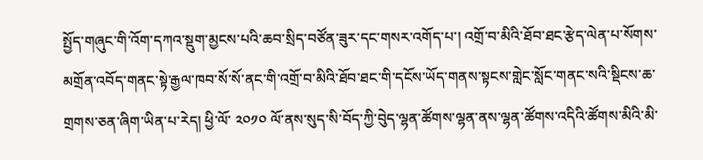སྤྱོད་གཞུང་གི་འོག་དཀའ་སྡུག་མྱངས་པའི་ཆབ་སྲིད་བཙོན་ཟུར་དང་གསར་འགོད་པ་། འགྲོ་བ་མིའི་ཐོབ་ཐང་རྩེད་ལེན་པ་སོགས་མགྲོན་འབོད་གནང་སྟེ་རྒྱལ་ཁབ་སོ་སོ་ནང་གི་འགྲོ་བ་མིའི་ཐོབ་ཐང་གི་དངོས་ཡོད་གནས་སྟངས་གླེང་སློང་གནང་སའི་སྡིངས་ཆ་གྲགས་ཅན་ཞིག་ཡིན་པ་རེད། ཕྱི་ལོ་ ༢༠༡༠ ལོ་ནས་སུད་སི་བོད་ཀྱི་བེུད་ལྷན་ཚོགས་ལྷན་ནས་ལྷན་ཚོགས་འདིའི་ཚོགས་མིའི་མི་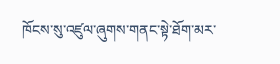ཁོངས་སུ་འཛུལ་ཞུགས་གནང་སྟེ་ཐོག་མར་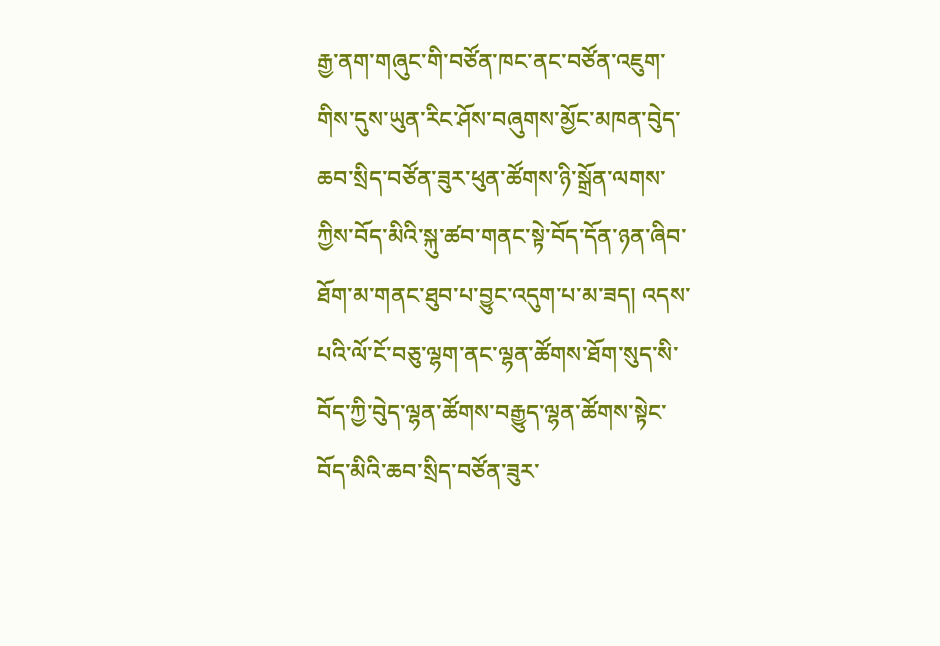རྒྱ་ནག་གཞུང་གི་བཙོན་ཁང་ནང་བཙོན་འཇུག་གིས་དུས་ཡུན་རིང་ཤོས་བཞུགས་མྱོང་མཁན་བེུད་ཆབ་སྲིད་བཙོན་ཟུར་ཕུན་ཚོགས་ཉི་སྒྲོན་ལགས་ཀྱིས་བོད་མིའི་སྐུ་ཚབ་གནང་སྟེ་བོད་དོན་ཉན་ཞིབ་ཐོག་མ་གནང་ཐུབ་པ་བྱུང་འདུག་པ་མ་ཟད། འདས་པའི་ལོ་ངོ་བཅུ་ལྷག་ནང་ལྷན་ཚོགས་ཐོག་སུད་སི་བོད་ཀྱི་བེུད་ལྷན་ཚོགས་བརྒྱུད་ལྷན་ཚོགས་སྟེང་བོད་མིའི་ཆབ་སྲིད་བཙོན་ཟུར་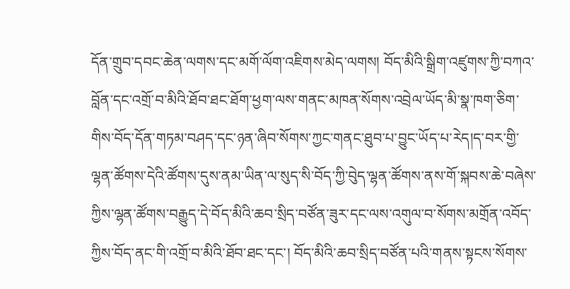དོན་གྲུབ་དབང་ཆེན་ལགས་དང་མགོ་ལོག་འཇིགས་མེད་ལགས། བོད་མིའི་སྒྲིག་འཛུགས་ཀྱི་བཀའ་བློན་དང་འགྲོ་བ་མིའི་ཐོབ་ཐང་ཐོག་ཕྱག་ལས་གནང་མཁན་སོགས་འབྲེལ་ཡོད་མི་སྣ་ཁག་ཅིག་གིས་བོད་དོན་གཏམ་བཤད་དང་ཉན་ཞིབ་སོགས་ཀྱང་གནང་ཐུབ་པ་བྱུང་ཡོད་པ་རེད།ད་བར་གྱི་ལྷན་ཚོགས་དེའི་ཚོགས་དུས་ནམ་ཡིན་ལ་སུད་སི་བོད་ཀྱི་བེུད་ལྷན་ཚོགས་ནས་གོ་སྐབས་ཆེ་བཞེས་ཀྱིས་ལྷན་ཚོགས་བརྒྱུད་དེ་བོད་མིའི་ཆབ་སྲིད་བཙོན་ཟུར་དང་ལས་འགུལ་བ་སོགས་མགྲོན་འབོད་ཀྱིས་བོད་ནང་གི་འགྲོ་བ་མིའི་ཐོབ་ཐང་དང་། བོད་མིའི་ཆབ་སྲིད་བཙོན་པའི་གནས་སྟངས་སོགས་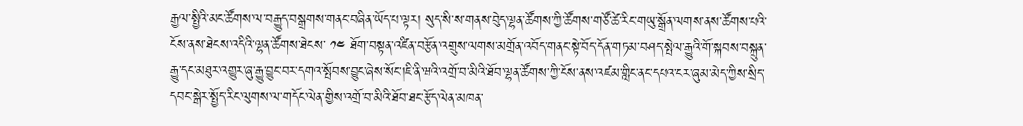རྒྱལ་སྤྱིའི་མང་ཚོགས་ལ་བརྒྱུད་བསྒྲགས་གནང་བཞིན་ཡོད་པ་ལྟར། སུད་སི་ས་གནས་བེུད་ལྷན་ཚོགས་ཀྱི་ཚོགས་གཙོ་ཚེ་རིང་གཡུ་སྒྲོན་ལགས་ནས་ཚོགས་པའི་ངོས་ནས་ཐེངས་འདིའི་ལྷན་ཚོགས་ཐེངས་ ༡༤ ཐོག་བསྟན་འཛིན་བརྩོན་འགྲུས་ལགས་མགྲོན་འབོད་གནང་སྟེ་བོད་དོན་གཏམ་བཤད་སྤེལ་རྒྱུའི་གོ་སྐབས་བསྐྲུན་རྒྱུ་དང་མཐུར་འགྱུར་ཞུ་རྒྱུ་བྱུང་བར་དགའ་སྤོབས་བྱུང་ཞེས་སོང་།ཇི་ནི་ཝའི་འགྲོ་བ་མིའི་ཐོབ་ལྷན་ཚོགས་ཀྱི་ངོས་ནས་འཛམ་གླིང་ནང་དཔའ་ངར་ཞུམ་མེད་ཀྱིས་སྲིད་དབང་སྒེར་སྤྱོད་རིང་ལུགས་ལ་གདོང་ལེན་གྱིས་འགྲོ་བ་མིའི་ཐོབ་ཐང་རྩོད་ལེན་མཁན་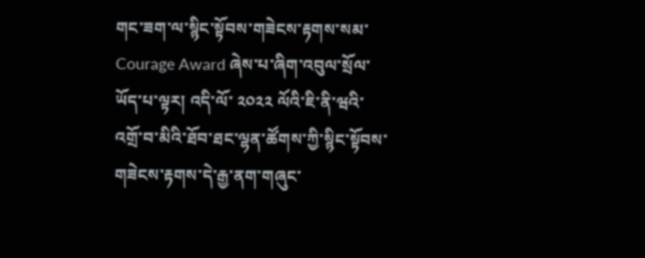གང་ཟག་ལ་སྙིང་སྟོབས་གཟེངས་རྟགས་སམ་ Courage Award ཞེས་པ་ཞིག་འབུལ་སྲོལ་ཡོད་པ་ལྟར། འདི་ལོ་ ༢༠༢༢ ལོའི་ཇི་ནི་ཝའི་འགྲོ་བ་མིའི་ཐོབ་ཐང་ལྷན་ཚོགས་ཀྱི་སྙིང་སྟོབས་གཟེངས་རྟགས་དེ་རྒྱ་ནག་གཞུང་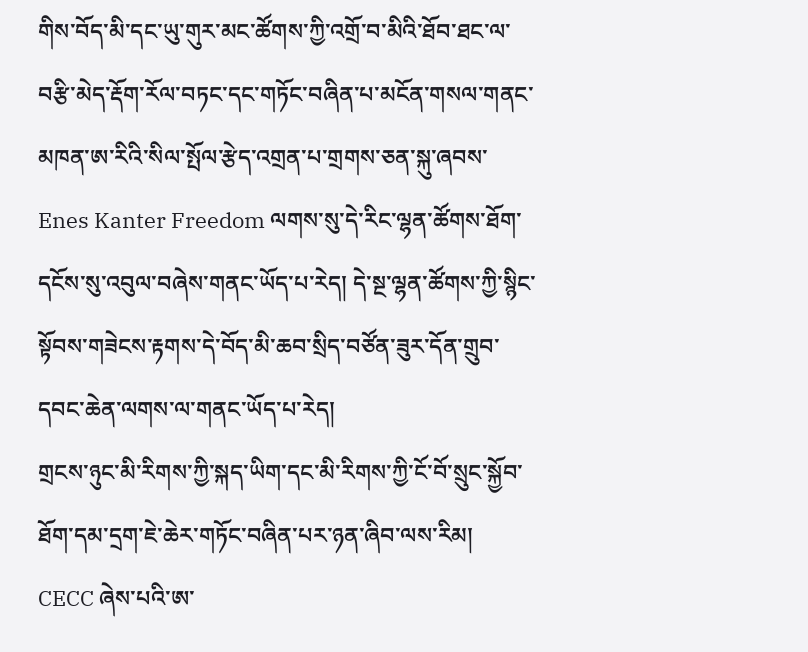གིས་བོད་མི་དང་ཡུ་གུར་མང་ཚོགས་ཀྱི་འགྲོ་བ་མིའི་ཐོབ་ཐང་ལ་བརྩི་མེད་རྡོག་རོལ་བཏང་དང་གཏོང་བཞིན་པ་མངོན་གསལ་གནང་མཁན་ཨ་རིའི་སིལ་སྤོལ་རྩེད་འགྲན་པ་གྲགས་ཅན་སྐུ་ཞབས་ Enes Kanter Freedom ལགས་སུ་དེ་རིང་ལྷན་ཚོགས་ཐོག་དངོས་སུ་འབུལ་བཞེས་གནང་ཡོད་པ་རེད། དེ་སྔ་ལྷན་ཚོགས་ཀྱི་སྙིང་སྟོབས་གཟེངས་རྟགས་དེ་བོད་མི་ཆབ་སྲིད་བཙོན་ཟུར་དོན་གྲུབ་དབང་ཆེན་ལགས་ལ་གནང་ཡོད་པ་རེད།
གྲངས་ཉུང་མི་རིགས་ཀྱི་སྐད་ཡིག་དང་མི་རིགས་ཀྱི་ངོ་བོ་སྲུང་སྐྱོབ་ཐོག་དམ་དྲག་ཇེ་ཆེར་གཏོང་བཞིན་པར་ཉན་ཞིབ་ལས་རིམ།
CECC ཞེས་པའི་ཨ་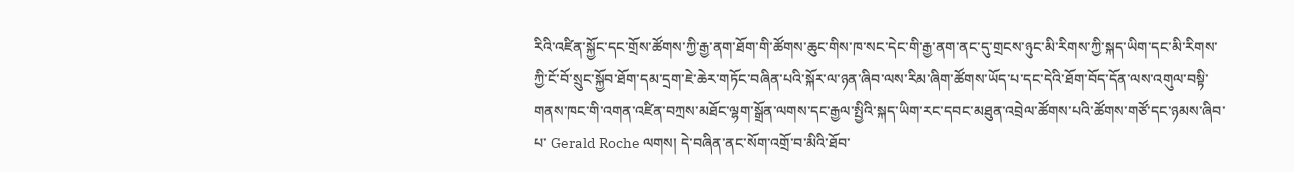རིའི་འཛིན་སྐྱོང་དང་གྲོས་ཚོགས་ཀྱི་རྒྱ་ནག་ཐོག་གི་ཚོགས་ཆུང་གིས་ཁ་སང་དེང་གི་རྒྱ་ནག་ནང་དུ་གྲངས་ཉུང་མི་རིགས་ཀྱི་སྐད་ཡིག་དང་མི་རིགས་ཀྱི་ངོ་བོ་སྲུང་སྐྱོབ་ཐོག་དམ་དྲག་ཇེ་ཆེར་གཏོང་བཞིན་པའི་སྐོར་ལ་ཉན་ཞིབ་ལས་རིམ་ཞིག་ཚོགས་ཡོད་པ་དང་དེའི་ཐོག་བོད་དོན་ལས་འགུལ་བསྟི་གནས་ཁང་གི་འགན་འཛིན་བཀྲས་མཐོང་ལྷག་སྒྲོན་ལགས་དང་རྒྱལ་སྤྱིའི་སྐད་ཡིག་རང་དབང་མཐུན་འབྲེལ་ཚོགས་པའི་ཚོགས་གཙོ་དང་ཉམས་ཞིབ་པ་ Gerald Roche ལགས། དེ་བཞིན་ནང་སོག་འགྲོ་བ་མིའི་ཐོབ་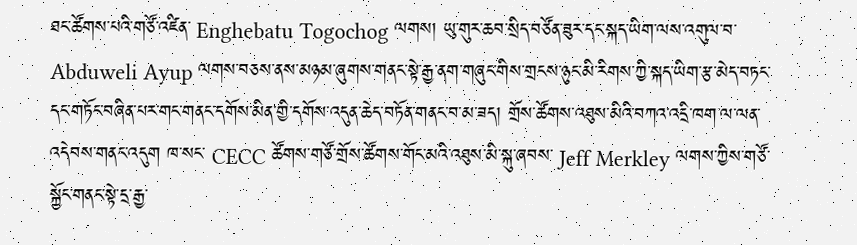ཐང་ཚོགས་པའི་གཙོ་འཛིན་ Enghebatu Togochog ལགས། ཡུ་གུར་ཆབ་སྲིད་བཙོན་ཟུར་དང་སྐད་ཡིག་ལས་འགུལ་བ་ Abduweli Ayup ལགས་བཅས་ནས་མཉམ་ཞུགས་གནང་སྟེ་རྒྱ་ནག་གཞུང་གིས་གྲངས་ཉུང་མི་རིགས་ཀྱི་སྐད་ཡིག་རྩ་མེད་བཏང་དང་གཏོང་བཞིན་པར་གང་གནང་དགོས་མིན་གྱི་དགོས་འདུན་ཆེད་བཏོན་གནང་བ་མ་ཟད། གྲོས་ཚོགས་འཐུས་མིའི་བཀའ་འདྲི་ཁག་ལ་ལན་འདེབས་གནང་འདུག ཁ་སང་ CECC ཚོགས་གཙོ་གྲོས་ཚོགས་གོང་མའི་འཐུས་མི་སྐུ་ཞབས་ Jeff Merkley ལགས་ཀྱིས་གཙོ་སྐྱོང་གནང་སྟེ་དྲ་རྒྱ་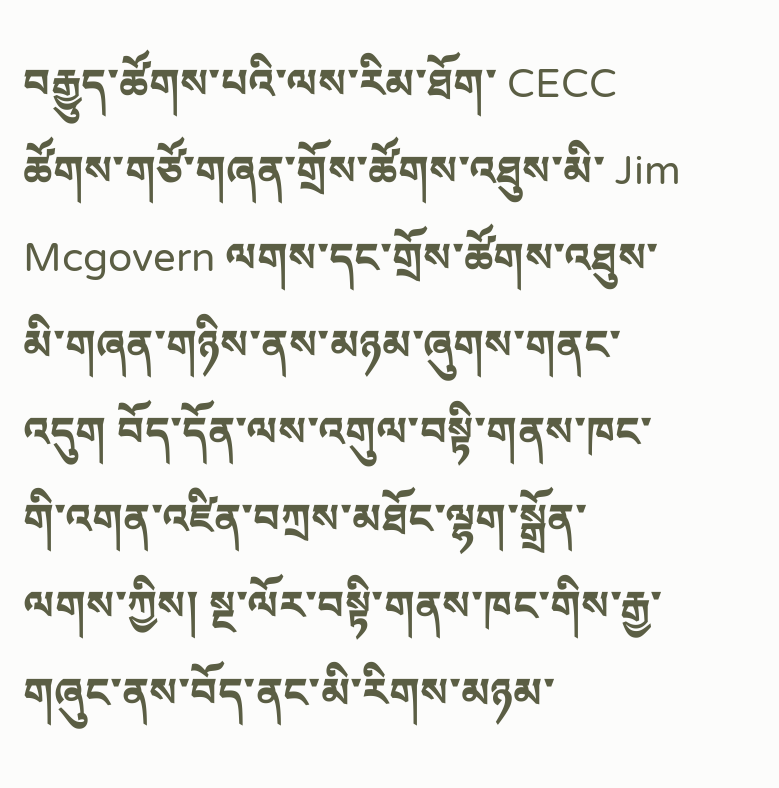བརྒྱུད་ཚོགས་པའི་ལས་རིམ་ཐོག་ CECC ཚོགས་གཙོ་གཞན་གྲོས་ཚོགས་འཐུས་མི་ Jim Mcgovern ལགས་དང་གྲོས་ཚོགས་འཐུས་མི་གཞན་གཉིས་ནས་མཉམ་ཞུགས་གནང་འདུག བོད་དོན་ལས་འགུལ་བསྟི་གནས་ཁང་གི་འགན་འཛིན་བཀྲས་མཐོང་ལྷག་སྒྲོན་ལགས་ཀྱིས། སྔ་ལོར་བསྟི་གནས་ཁང་གིས་རྒྱ་གཞུང་ནས་བོད་ནང་མི་རིགས་མཉམ་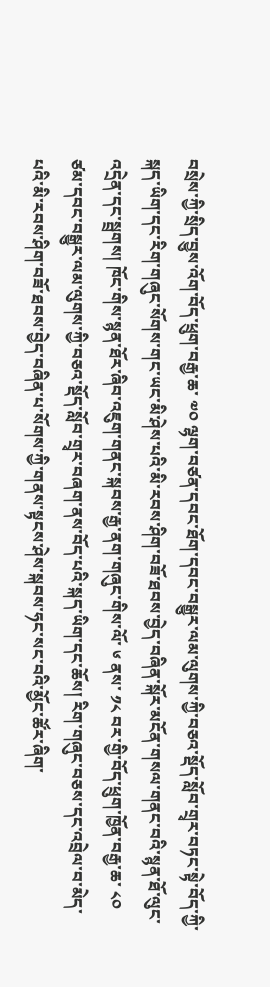བསྲེས་ཀྱི་སྲིད་བྱུས་འོག་བོད་ཕྲུག་བརྒྱ་ཆ་ ༧༠ ལྷག་བཙན་དབང་ཐོག་དབང་བསྒྱུར་ལམ་ལུགས་ཀྱི་བཅའ་སྡོད་སློབ་གྲྭར་བཏང་སྟེ་བོད་ཀྱི་སྐད་ཡིག་དང་རིག་གཞུང་སོགས་གང་ཡང་མི་ཤེས་པའི་མི་རབས་ཤིག་བཟོ་ཐབས་བྱེད་བཞིན་སྐོར་མངོན་གསལ་གནང་བའི་སྙན་ཐོ་ལུང་འདྲེན་དང་སྦྲགས། ཁོང་གིས་སྙན་ཐོར་ཞིབ་འཇུག་གནང་སྐབས་རྒྱ་ནག་གཞུང་གིས་ལོ་ ༦ ནས་ ༡༨ བར་གྱི་བོད་ཕྲུག་ཁྱོན་བརྒྱ་ཆ་ ༨༠ ཙམ་དབང་བསྒྱུར་ལམ་ལུགས་ཀྱི་བཅའ་སྡོད་སློབ་གྲྭར་བཞག་ནས་བོད་པའི་སྐད་ཡིག་དང་ཆོས། རིག་གཞུང་བཅས་དང་འབྲེལ་བ་མེད་པའི་མི་རབས་ཤིག་བཟོ་ཐབས་བྱེད་བཞིན་པ་སོགས་ཀྱི་གནས་སྟངས་ཤེས་སྐབས་ཧང་སང་བའི་མྱོང་ཚོར་ཞིག་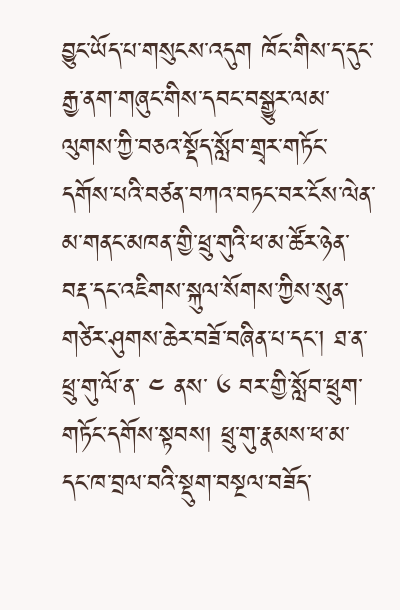བྱུང་ཡོད་པ་གསུངས་འདུག ཁོང་གིས་ད་དུང་རྒྱ་ནག་གཞུང་གིས་དབང་བསྒྱུར་ལམ་ལུགས་ཀྱི་བཅའ་སྡོད་སློབ་གྲྭར་གཏོང་དགོས་པའི་བཙན་བཀའ་བཏང་བར་ངོས་ལེན་མ་གནང་མཁན་གྱི་ཕྲུ་གུའི་ཕ་མ་ཚོར་ཉེན་བརྡ་དང་འཇིགས་སྐུལ་སོགས་ཀྱིས་སུན་གཙེར་ཤུགས་ཆེར་བཟོ་བཞིན་པ་དང་། ཐ་ན་ཕྲུ་གུ་ལོ་ན་ ༤ ནས་ ༦ བར་གྱི་སློབ་ཕྲུག་གཏོང་དགོས་སྟབས། ཕྲུ་གུ་རྣམས་ཕ་མ་དང་ཁ་བྲལ་བའི་སྡུག་བསྔལ་བཟོད་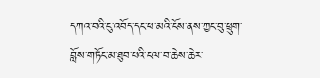དཀའ་བའི་ངུ་འབོད་དང་ཕ་མའི་ངོས་ནས་ཀྱང་བུ་ཕྲུག་བློས་གཏོང་མ་ཐུབ་པའི་ངལ་བ་ཆེས་ཆེར་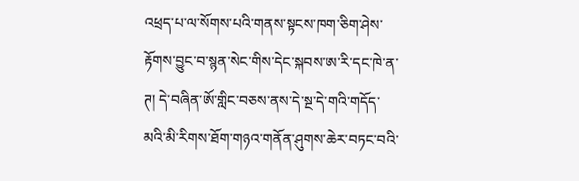འཕྲད་པ་ལ་སོགས་པའི་གནས་སྟངས་ཁག་ཅིག་ཤེས་རྟོགས་བྱུང་བ་སྙན་སེང་གིས་དེང་སྐབས་ཨ་རི་དང་ཁེ་ན་ཊ། དེ་བཞིན་ཨོ་གླིང་བཅས་ནས་དེ་སྔ་དེ་གའི་གདོད་མའི་མི་རིགས་ཐོག་གཉའ་གནོན་ཤུགས་ཆེར་བཏང་བའི་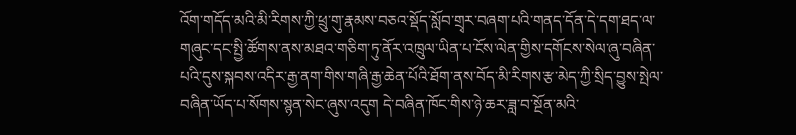འོག་གདོད་མའི་མི་རིགས་ཀྱི་ཕྲུ་གུ་རྣམས་བཅའ་སྡོད་སློབ་གྲྭར་བཞག་པའི་གནད་དོན་དེ་དག་ཐད་ལ་གཞུང་དང་སྤྱི་ཚོགས་ནས་མཐའ་གཅིག་ཏུ་ནོར་འཁྲུལ་ཡིན་པ་ངོས་ལེན་གྱིས་དགོངས་སེལ་ཞུ་བཞིན་པའི་དུས་སྐབས་འདིར་རྒྱ་ནག་གིས་གཞི་རྒྱ་ཆེན་པོའི་ཐོག་ནས་བོད་མི་རིགས་རྩ་མེད་ཀྱི་སྲིད་བྱུས་སྤེལ་བཞིན་ཡོད་པ་སོགས་སྙན་སེང་ཞུས་འདུག དེ་བཞིན་ཁོང་གིས་ཉེ་ཆར་ཟླ་བ་སྔོན་མའི་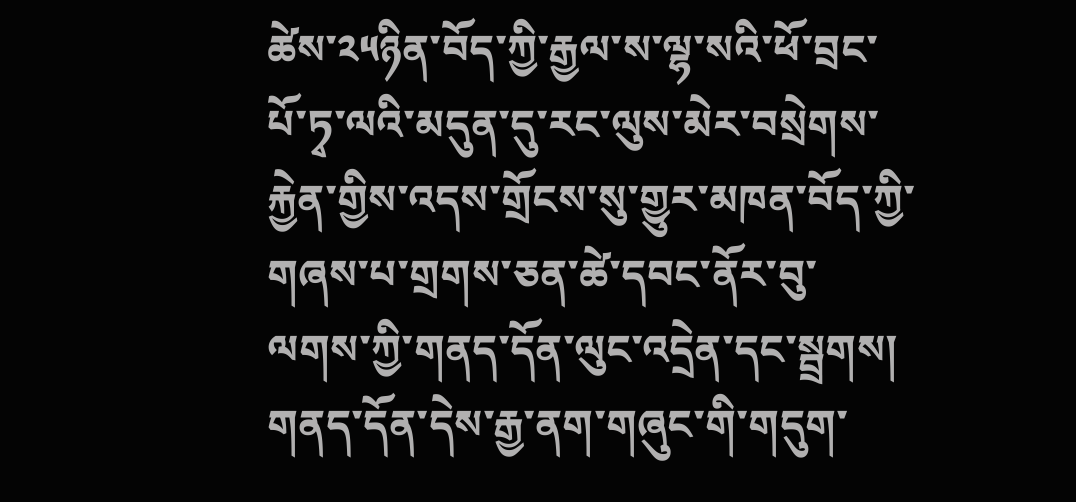ཚེས་༢༥ཉིན་བོད་ཀྱི་རྒྱལ་ས་ལྷ་སའི་ཕོ་བྲང་པོ་ཏྭ་ལའི་མདུན་དུ་རང་ལུས་མེར་བསྲེགས་རྐྱེན་གྱིས་འདས་གྲོངས་སུ་གྱུར་མཁན་བོད་ཀྱི་གཞས་པ་གྲགས་ཅན་ཚེ་དབང་ནོར་བུ་ལགས་ཀྱི་གནད་དོན་ལུང་འདྲེན་དང་སྦྲགས། གནད་དོན་དེས་རྒྱ་ནག་གཞུང་གི་གདུག་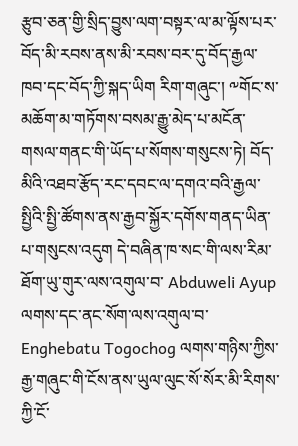རྩུབ་ཅན་གྱི་སྲིད་བྱུས་ལག་བསྟར་ལ་མ་ལྟོས་པར་བོད་མི་རབས་ནས་མི་རབས་བར་དུ་བོད་རྒྱལ་ཁབ་དང་བོད་ཀྱི་སྐད་ཡིག རིག་གཞུང་། ༸གོང་ས་མཆོག་མ་གཏོགས་བསམ་རྒྱུ་མེད་པ་མངོན་གསལ་གནང་གི་ཡོད་པ་སོགས་གསུངས་ཏེ། བོད་མིའི་འཐབ་རྩོད་རང་དབང་ལ་དགའ་བའི་རྒྱལ་སྤྱིའི་སྤྱི་ཚོགས་ནས་རྒྱབ་སྐྱོར་དགོས་གནད་ཡིན་པ་གསུངས་འདུག དེ་བཞིན་ཁ་སང་གི་ལས་རིམ་ཐོག་ཡུ་གུར་ལས་འགུལ་བ་ Abduweli Ayup ལགས་དང་ནང་སོག་ལས་འགུལ་བ་ Enghebatu Togochog ལགས་གཉིས་ཀྱིས་རྒྱ་གཞུང་གི་ངོས་ནས་ཡུལ་ལུང་སོ་སོར་མི་རིགས་ཀྱི་ངོ་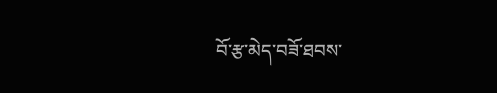བོ་རྩ་མེད་བཟོ་ཐབས་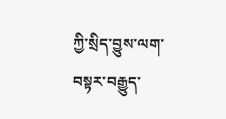ཀྱི་སྲིད་བྱུས་ལག་བསྟར་བརྒྱུད་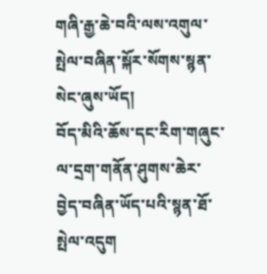གཞི་རྒྱ་ཆེ་བའི་ལས་འགུལ་སྤེལ་བཞིན་སྐོར་སོགས་སྙན་སེང་ཞུས་ཡོད།
བོད་མིའི་ཆོས་དང་རིག་གཞུང་ལ་དྲག་གནོན་ཤུགས་ཆེར་བྱེད་བཞིན་ཡོད་པའི་སྙན་ཐོ་སྤེལ་འདུག